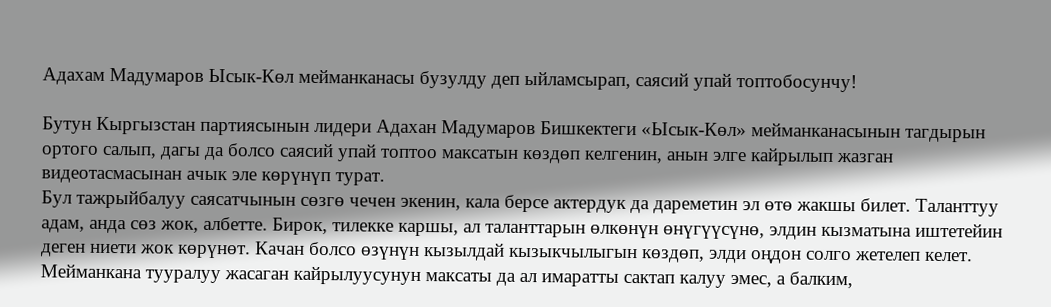Адахам Мадумаров Ысык-Көл мейманканасы бузулду деп ыйламсырап, саясий упай топтобосунчу!

Бутун Кыргызстан партиясынын лидери Адахан Мадумаров Бишкектеги «Ысык-Көл» мейманканасынын тагдырын ортого салып, дагы да болсо саясий упай топтоо максатын көздөп келгенин, анын элге кайрылып жазган видеотасмасынан ачык эле көрүнүп турат.
Бул тажрыйбалуу саясатчынын сөзгө чечен экенин, кала берсе актердук да дареметин эл өтө жакшы билет. Таланттуу адам, анда сөз жок, албетте. Бирок, тилекке каршы, ал таланттарын өлкөнүн өнүгүүсүнө, элдин кызматына иштетейин деген ниети жок көрүнөт. Качан болсо өзүнүн кызылдай кызыкчылыгын көздөп, элди оңдон солго жетелеп келет. Мейманкана тууралуу жасаган кайрылуусунун максаты да ал имаратты сактап калуу эмес, а балким,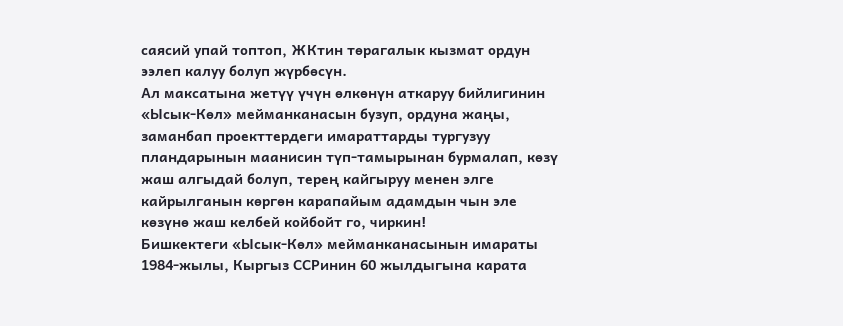саясий упай топтоп, ЖКтин төрагалык кызмат ордун ээлеп калуу болуп жүрбөсүн.
Ал максатына жетүү үчүн өлкөнүн аткаруу бийлигинин «Ысык-Көл» мейманканасын бузуп, ордуна жаңы, заманбап проекттердеги имараттарды тургузуу пландарынын маанисин түп-тамырынан бурмалап, көзү жаш алгыдай болуп, терең кайгыруу менен элге кайрылганын көргөн карапайым адамдын чын эле көзүнө жаш келбей койбойт го, чиркин!
Бишкектеги «Ысык-Көл» мейманканасынын имараты 1984-жылы, Кыргыз ССРинин 60 жылдыгына карата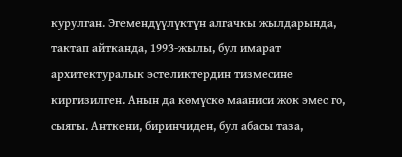курулган. Эгемендүүлүктүн алгачкы жылдарында, тактап айтканда, 1993-жылы, бул имарат архитектуралык эстеликтердин тизмесине киргизилген. Анын да көмүскө мааниси жок эмес го, сыягы. Анткени, биринчиден, бул абасы таза,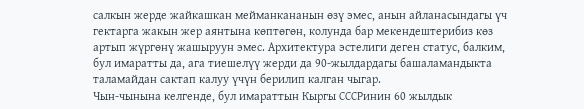салкын жерде жайкашкан мейманкананын өзү эмес, анын айланасындагы үч гектарга жакын жер аянтына көптөгөн, колунда бар мекендештерибиз көз артып жүргөнү жашыруун эмес. Архитектура эстелиги деген статус, балким, бул имаратты да, ага тиешелүү жерди да 90-жылдардагы башаламандыкта таламайдан сактап калуу үчүн берилип калган чыгар.
Чын-чынына келгенде, бул имараттын Кыргы СССРинин 60 жылдык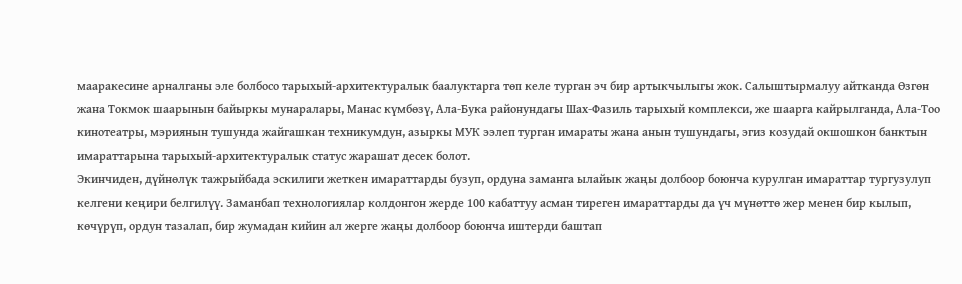мааракесине арналганы эле болбосо тарыхый-архитектуралык баалуктарга төп келе турган эч бир артыкчылыгы жок. Салыштырмалуу айтканда Өзгөн жана Токмок шаарынын байыркы мунаралары, Манас күмбөзү, Ала-Бука районундагы Шах-Фазиль тарыхый комплекси, же шаарга кайрылганда, Ала-Тоо кинотеатры, мэриянын тушунда жайгашкан техникумдун, азыркы МУК ээлеп турган имараты жана анын тушундагы, эгиз козудай окшошкон банктын имараттарына тарыхый-архитектуралык статус жарашат десек болот.
Экинчиден, дүйнөлүк тажрыйбада эскилиги жеткен имараттарды бузуп, ордуна заманга ылайык жаңы долбоор боюнча курулган имараттар тургузулуп келгени кеңири белгилүү. Заманбап технологиялар колдонгон жерде 100 кабаттуу асман тиреген имараттарды да үч мүнөттө жер менен бир кылып, көчүрүп, ордун тазалап, бир жумадан кийин ал жерге жаңы долбоор боюнча иштерди баштап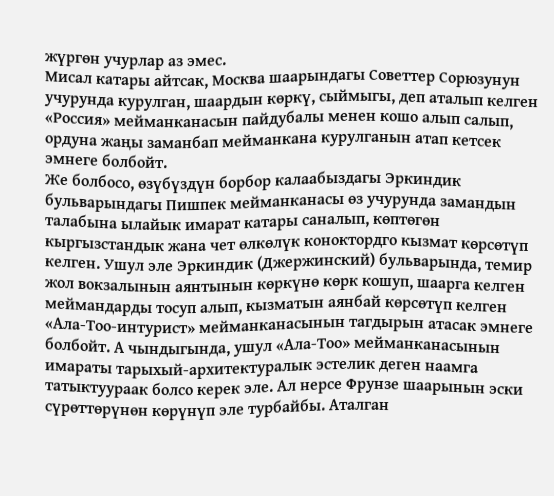жүргөн учурлар аз эмес.
Мисал катары айтсак, Москва шаарындагы Советтер Сорюзунун учурунда курулган, шаардын көркү, сыймыгы, деп аталып келген «Россия» мейманканасын пайдубалы менен кошо алып салып, ордуна жаңы заманбап мейманкана курулганын атап кетсек эмнеге болбойт.
Же болбосо, өзүбүздүн борбор калаабыздагы Эркиндик бульварындагы Пишпек мейманканасы өз учурунда замандын талабына ылайык имарат катары саналып, көптөгөн кыргызстандык жана чет өлкөлүк коноктордго кызмат көрсөтүп келген. Ушул эле Эркиндик (Джержинский) бульварында, темир жол вокзалынын аянтынын көркүнө көрк кошуп, шаарга келген меймандарды тосуп алып, кызматын аянбай көрсөтүп келген «Ала-Тоо-интурист» мейманканасынын тагдырын атасак эмнеге болбойт. А чындыгында, ушул «Ала-Тоо» мейманканасынын имараты тарыхый-архитектуралык эстелик деген наамга татыктуураак болсо керек эле. Ал нерсе Фрунзе шаарынын эски сүрөттөрүнөн көрүнүп эле турбайбы. Аталган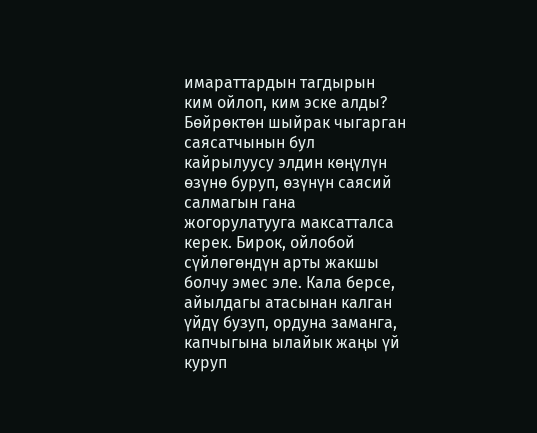имараттардын тагдырын ким ойлоп, ким эске алды?
Бөйрөктөн шыйрак чыгарган саясатчынын бул кайрылуусу элдин көңүлүн өзүнө буруп, өзүнүн саясий салмагын гана жогорулатууга максатталса керек. Бирок, ойлобой сүйлөгөндүн арты жакшы болчу эмес эле. Кала берсе, айылдагы атасынан калган үйдү бузуп, ордуна заманга, капчыгына ылайык жаңы үй куруп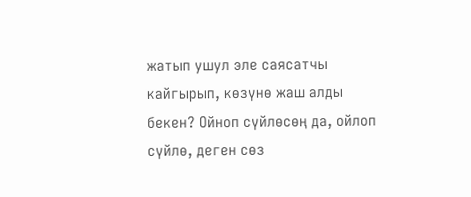жатып ушул эле саясатчы кайгырып, көзүнө жаш алды бекен? Ойноп сүйлөсөң да, ойлоп сүйлө, деген сөз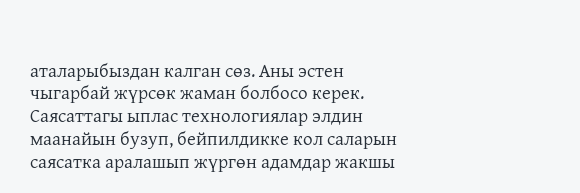аталарыбыздан калган сөз. Аны эстен чыгарбай жүрсөк жаман болбосо керек. Саясаттагы ыплас технологиялар элдин маанайын бузуп, бейпилдикке кол саларын саясатка аралашып жүргөн адамдар жакшы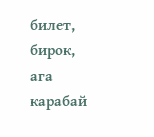билет, бирок, ага карабай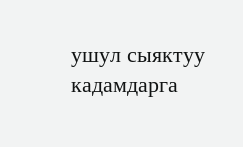ушул сыяктуу кадамдарга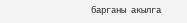барганы акылга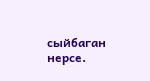сыйбаган нерсе.